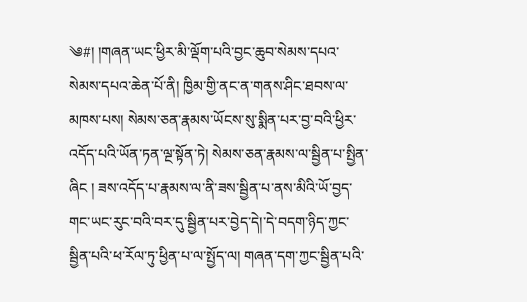༄#། །གཞན་ཡང་ཕྱིར་མི་ལྡོག་པའི་བྱང་ཆུབ་སེམས་དཔའ་སེམས་དཔའ་ཆེན་པོ་ནི། ཁྱིམ་གྱི་ནང་ན་གནས་ཤིང་ཐབས་ལ་མཁས་པས། སེམས་ཅན་རྣམས་ཡོངས་སུ་སྨིན་པར་བྱ་བའི་ཕྱིར་འདོད་པའི་ཡོན་ཏན་ལྔ་སྟོན་ཏེ། སེམས་ཅན་རྣམས་ལ་སྦྱིན་པ་སྤྱིན་ཞིང ། ཟས་འདོད་པ་རྣམས་ལ་ནི་ཟས་སྦྱིན་པ་ནས་མིའི་ཡོ་བྱད་གང་ཡང་རུང་བའི་བར་དུ་སྦྱིན་པར་བྱེད་དེ།་དེ་བདག་ཉིད་ཀྱང་སྦྱིན་པའི་ཕ་རོལ་ཏུ་ཕྱིན་པ་ལ་སྤྱོད་ལ། གཞན་དག་ཀྱང་སྦྱིན་པའི་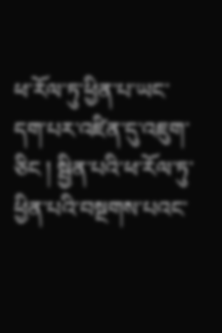ཕ་རོལ་ཏུ་ཕྱིན་པ་ཡང་དག་པར་འཛིན་དུ་འཇུག་ཅིང ། སྦྱིན་པའི་ཕ་རོལ་ཏུ་ཕྱིན་པའི་བསྔགས་པའང་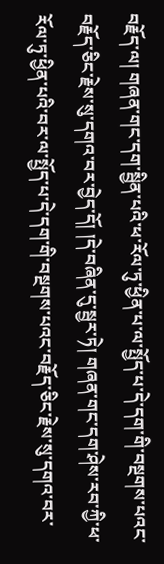བརྗོད་ལ། གཞན་གང་དག་སྦྱིན་པའི་ཕ་རོལ་ཏུ་ཕྱིན་པ་ལ་སྤྱོད་པ་དེ་དག་གི་བསྔགས་པའང་བརྗོད་ཅིང་རྗེས་སུ་དགའ་བར་བྱེད་དོ། །དེ་བཞིན་དུ་སྦྱར་ཏེ། གཞན་གང་དག་ཤེས་རབ་ཀྱི་ཕ་རོལ་ཏུ་ཕྱིན་པའི་བར་ལ་སྤྱོད་པ་དེ་དག་གི་བསྔགས་པའང་བརྗོད་ཅིང་རྗེས་སུ་དགའ་བར་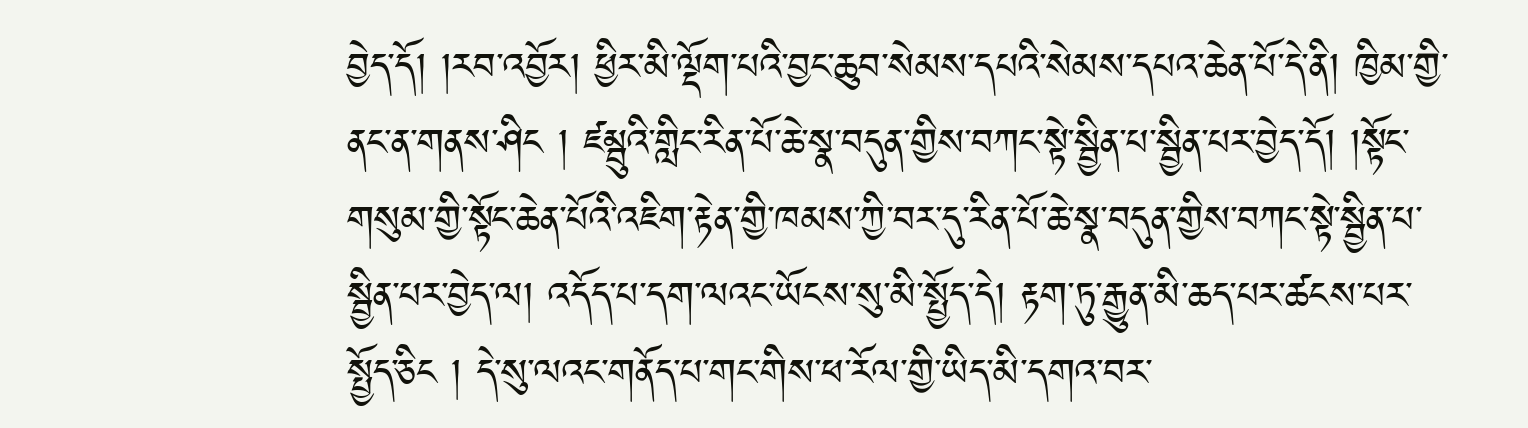བྱེད་དོ། །རབ་འབྱོར། ཕྱིར་མི་ལྡོག་པའི་བྱང་ཆུབ་སེམས་དཔའི་སེམས་དཔའ་ཆེན་པོ་དེ་ནི། ཁྱིམ་གྱི་ནང་ན་གནས་ཤིང ། ཛམྦུའི་གླིང་རིན་པོ་ཆེ་སྣ་བདུན་གྱིས་བཀང་སྟེ་སྦྱིན་པ་སྦྱིན་པར་བྱེད་དོ། །སྟོང་གསུམ་གྱི་སྟོང་ཆེན་པོའི་འཇིག་རྟེན་གྱི་ཁམས་ཀྱི་བར་དུ་རིན་པོ་ཆེ་སྣ་བདུན་གྱིས་བཀང་སྟེ་སྦྱིན་པ་སྦྱིན་པར་བྱེད་ལ། འདོད་པ་དག་ལའང་ཡོངས་སུ་མི་སྤྱོད་དེ། རྟག་ཏུ་རྒྱུན་མི་ཆད་པར་ཚངས་པར་སྤྱོད་ཅིང ། དེ་སུ་ལའང་གནོད་པ་གང་གིས་ཕ་རོལ་གྱི་ཡིད་མི་དགའ་བར་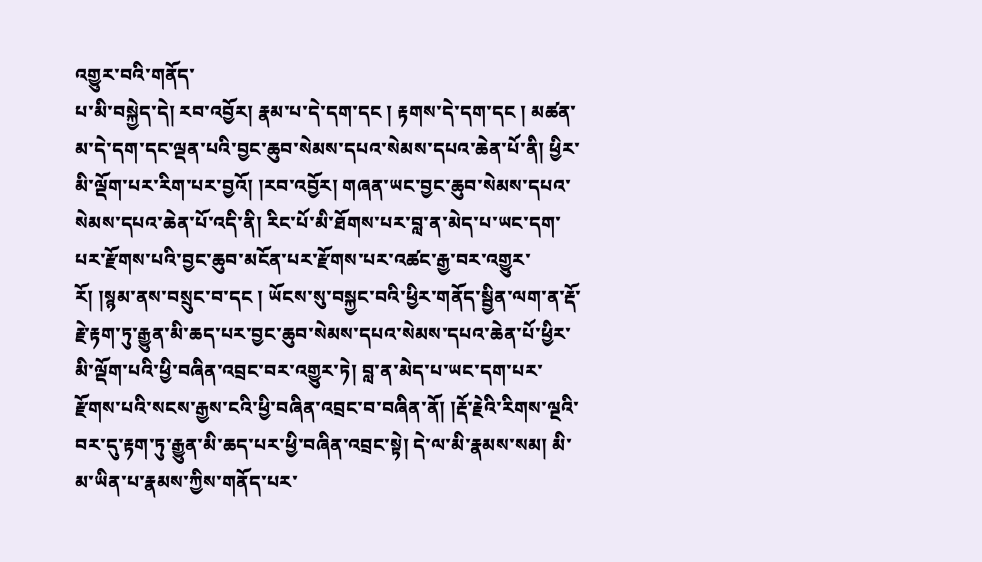འགྱུར་བའི་གནོད་
པ་མི་བསྐྱེད་དེ། རབ་འབྱོར། རྣམ་པ་དེ་དག་དང ། རྟགས་དེ་དག་དང ། མཚན་མ་དེ་དག་དང་ལྡན་པའི་བྱང་ཆུབ་སེམས་དཔའ་སེམས་དཔའ་ཆེན་པོ་ནི། ཕྱིར་མི་ལྡོག་པར་རིག་པར་བྱའོ། །རབ་འབྱོར། གཞན་ཡང་བྱང་ཆུབ་སེམས་དཔའ་སེམས་དཔའ་ཆེན་པོ་འདི་ནི། རིང་པོ་མི་ཐོགས་པར་བླ་ན་མེད་པ་ཡང་དག་པར་རྫོགས་པའི་བྱང་ཆུབ་མངོན་པར་རྫོགས་པར་འཚང་རྒྱ་བར་འགྱུར་རོ། །སྙམ་ནས་བསྲུང་བ་དང ། ཡོངས་སུ་བསྐྱང་བའི་ཕྱིར་གནོད་སྦྱིན་ལག་ན་རྡོ་རྗེ་རྟག་ཏུ་རྒྱུན་མི་ཆད་པར་བྱང་ཆུབ་སེམས་དཔའ་སེམས་དཔའ་ཆེན་པོ་ཕྱིར་མི་ལྡོག་པའི་ཕྱི་བཞིན་འབྲང་བར་འགྱུར་ཏེ། བླ་ན་མེད་པ་ཡང་དག་པར་རྫོགས་པའི་སངས་རྒྱས་ངའི་ཕྱི་བཞིན་འབྲང་བ་བཞིན་ནོ། །རྡོ་རྗེའི་རིགས་ལྔའི་བར་དུ་རྟག་ཏུ་རྒྱུན་མི་ཆད་པར་ཕྱི་བཞིན་འབྲང་སྟེ། དེ་ལ་མི་རྣམས་སམ། མི་མ་ཡིན་པ་རྣམས་ཀྱིས་གནོད་པར་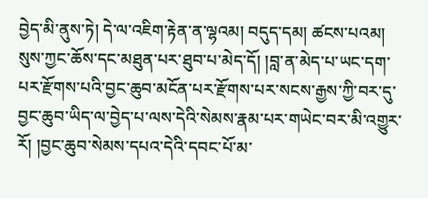བྱེད་མི་ནུས་ཏེ། དེ་ལ་འཇིག་རྟེན་ན་ལྷའམ། བདུད་དམ། ཚངས་པའམ། སུས་ཀྱང་ཆོས་དང་མཐུན་པར་ཐུབ་པ་མེད་དོ། །བླ་ན་མེད་པ་ཡང་དག་པར་རྫོགས་པའི་བྱང་ཆུབ་མངོན་པར་རྫོགས་པར་སངས་རྒྱས་ཀྱི་བར་དུ་བྱང་ཆུབ་ཡིད་ལ་བྱེད་པ་ལས་དེའི་སེམས་རྣམ་པར་གཡེང་བར་མི་འགྱུར་རོ། །བྱང་ཆུབ་སེམས་དཔའ་དེའི་དབང་པོ་མ་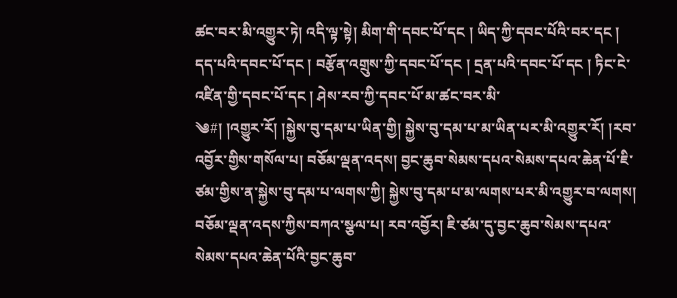ཚང་བར་མི་འགྱུར་ཏེ། འདི་ལྟ་སྟེ། མིག་གི་དབང་པོ་དང ། ཡིད་ཀྱི་དབང་པོའི་བར་དང ། དད་པའི་དབང་པོ་དང ། བརྩོན་འགྲུས་ཀྱི་དབང་པོ་དང ། དྲན་པའི་དབང་པོ་དང ། ཏིང་ངེ་འཛིན་གྱི་དབང་པོ་དང ། ཤེས་རབ་ཀྱི་དབང་པོ་མ་ཚང་བར་མི་
༄#། །འགྱུར་རོ། །སྐྱེས་བུ་དམ་པ་ཡིན་གྱི། སྐྱེས་བུ་དམ་པ་མ་ཡིན་པར་མི་འགྱུར་རོ། །རབ་འབྱོར་གྱིས་གསོལ་པ། བཅོམ་ལྡན་འདས། བྱང་ཆུབ་སེམས་དཔའ་སེམས་དཔའ་ཆེན་པོ་ཇི་ཙམ་གྱིས་ན་སྐྱེས་བུ་དམ་པ་ལགས་ཀྱི། སྐྱེས་བུ་དམ་པ་མ་ལགས་པར་མི་འགྱུར་བ་ལགས། བཅོམ་ལྡན་འདས་ཀྱིས་བཀའ་སྩལ་པ། རབ་འབྱོར། ཇི་ཙམ་དུ་བྱང་ཆུབ་སེམས་དཔའ་སེམས་དཔའ་ཆེན་པོའི་བྱང་ཆུབ་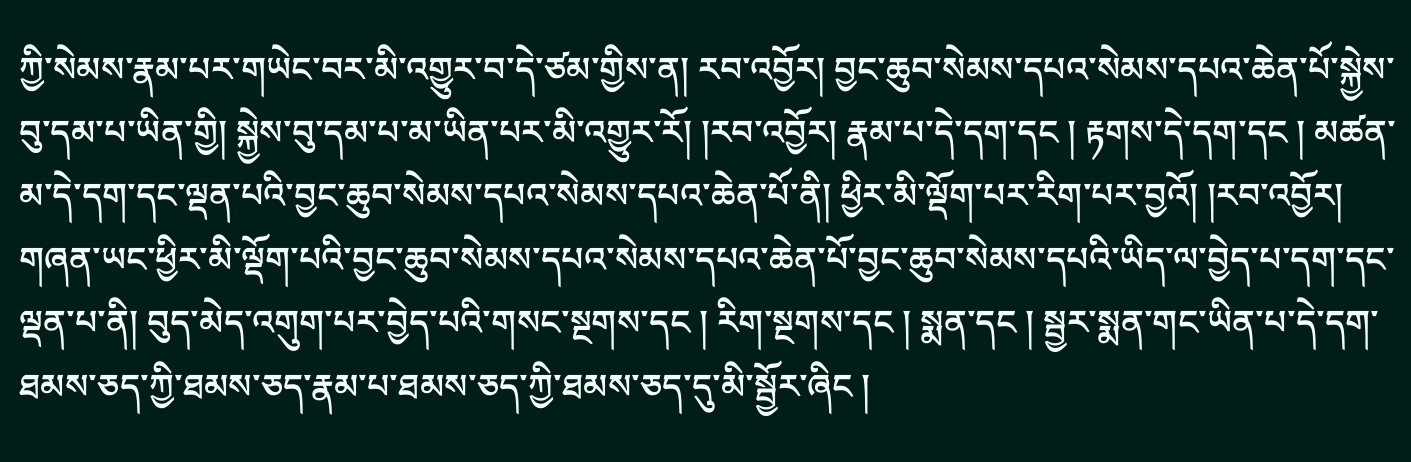ཀྱི་སེམས་རྣམ་པར་གཡེང་བར་མི་འགྱུར་བ་དེ་ཙམ་གྱིས་ན། རབ་འབྱོར། བྱང་ཆུབ་སེམས་དཔའ་སེམས་དཔའ་ཆེན་པོ་སྐྱེས་བུ་དམ་པ་ཡིན་གྱི། སྐྱེས་བུ་དམ་པ་མ་ཡིན་པར་མི་འགྱུར་རོ། །རབ་འབྱོར། རྣམ་པ་དེ་དག་དང ། རྟགས་དེ་དག་དང ། མཚན་མ་དེ་དག་དང་ལྡན་པའི་བྱང་ཆུབ་སེམས་དཔའ་སེམས་དཔའ་ཆེན་པོ་ནི། ཕྱིར་མི་ལྡོག་པར་རིག་པར་བྱའོ། །རབ་འབྱོར། གཞན་ཡང་ཕྱིར་མི་ལྡོག་པའི་བྱང་ཆུབ་སེམས་དཔའ་སེམས་དཔའ་ཆེན་པོ་བྱང་ཆུབ་སེམས་དཔའི་ཡིད་ལ་བྱེད་པ་དག་དང་ལྡན་པ་ནི། བུད་མེད་འགུག་པར་བྱེད་པའི་གསང་སྔགས་དང ། རིག་སྔགས་དང ། སྨན་དང ། སྦྱར་སྨན་གང་ཡིན་པ་དེ་དག་ཐམས་ཅད་ཀྱི་ཐམས་ཅད་རྣམ་པ་ཐམས་ཅད་ཀྱི་ཐམས་ཅད་དུ་མི་སྦྱོར་ཞིང །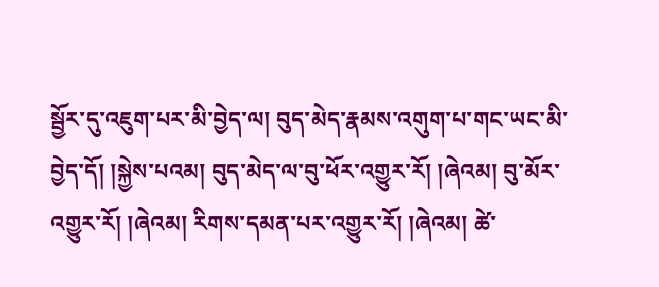སྦྱོར་དུ་འཇུག་པར་མི་བྱེད་ལ། བུད་མེད་རྣམས་འགུག་པ་གང་ཡང་མི་བྱེད་དོ། །སྐྱེས་པའམ། བུད་མེད་ལ་བུ་ཕོར་འགྱུར་རོ། །ཞེའམ། བུ་མོར་འགྱུར་རོ། །ཞེའམ། རིགས་དམན་པར་འགྱུར་རོ། །ཞེའམ། ཚེ་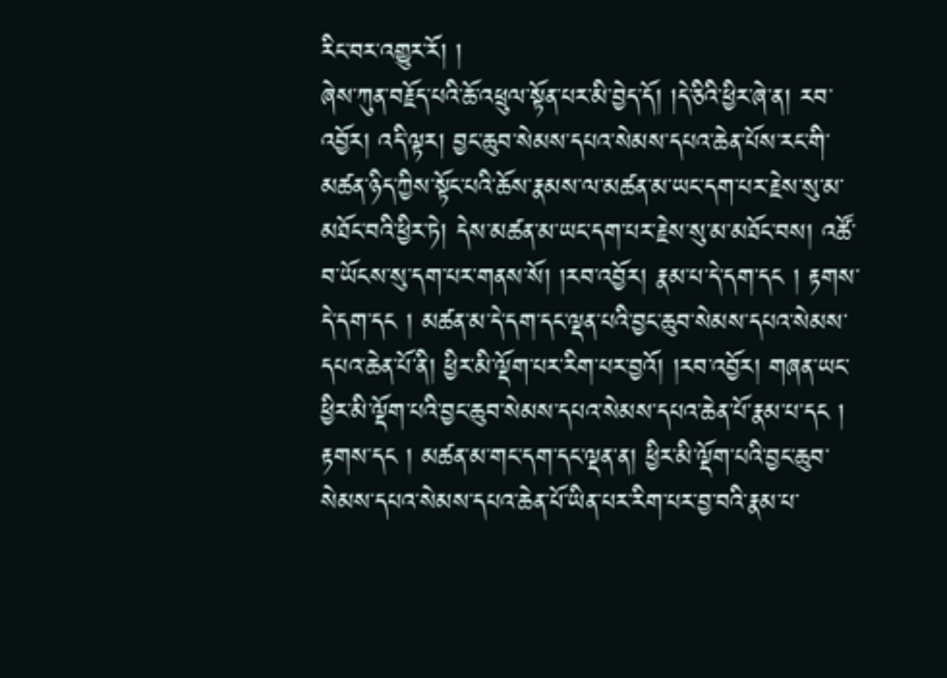རིང་བར་འགྱུར་རོ། །
ཞེས་ཀུན་བརྗོད་པའི་ཆོ་འཕྲུལ་སྟོན་པར་མི་བྱེད་དོ། །དེ་ཅིའི་ཕྱིར་ཞེ་ན། རབ་འབྱོར། འདི་ལྟར། བྱང་ཆུབ་སེམས་དཔའ་སེམས་དཔའ་ཆེན་པོས་རང་གི་མཚན་ཉིད་ཀྱིས་སྟོང་པའི་ཆོས་རྣམས་ལ་མཚན་མ་ཡང་དག་པར་རྗེས་སུ་མ་མཐོང་བའི་ཕྱིར་ཏེ། དེས་མཚན་མ་ཡང་དག་པར་རྗེས་སུ་མ་མཐོང་བས། འཚོ་བ་ཡོངས་སུ་དག་པར་གནས་སོ། །རབ་འབྱོར། རྣམ་པ་དེ་དག་དང ། རྟགས་དེ་དག་དང ། མཚན་མ་དེ་དག་དང་ལྡན་པའི་བྱང་ཆུབ་སེམས་དཔའ་སེམས་དཔའ་ཆེན་པོ་ནི། ཕྱིར་མི་ལྡོག་པར་རིག་པར་བྱའོ། །རབ་འབྱོར། གཞན་ཡང་ཕྱིར་མི་ལྡོག་པའི་བྱང་ཆུབ་སེམས་དཔའ་སེམས་དཔའ་ཆེན་པོ་རྣམ་པ་དང ། རྟགས་དང ། མཚན་མ་གང་དག་དང་ལྡན་ན། ཕྱིར་མི་ལྡོག་པའི་བྱང་ཆུབ་སེམས་དཔའ་སེམས་དཔའ་ཆེན་པོ་ཡིན་པར་རིག་པར་བྱ་བའི་རྣམ་པ་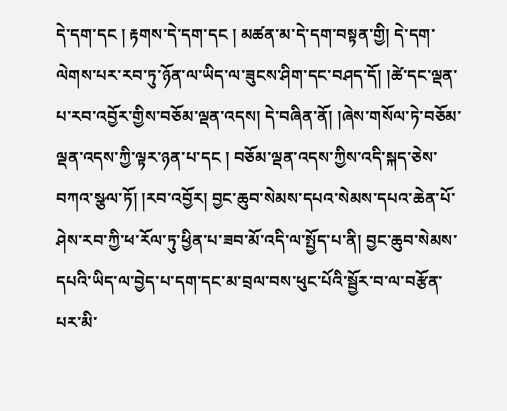དེ་དག་དང ། རྟགས་དེ་དག་དང ། མཚན་མ་དེ་དག་བསྟན་གྱི། དེ་དག་ལེགས་པར་རབ་ཏུ་ཉོན་ལ་ཡིད་ལ་ཟུངས་ཤིག་དང་བཤད་དོ། །ཚེ་དང་ལྡན་པ་རབ་འབྱོར་གྱིས་བཅོམ་ལྡན་འདས། དེ་བཞིན་ནོ། །ཞེས་གསོལ་ཏེ་བཅོམ་ལྡན་འདས་ཀྱི་ལྟར་ཉན་པ་དང ། བཅོམ་ལྡན་འདས་ཀྱིས་འདི་སྐད་ཅེས་བཀའ་སྩལ་ཏོ། །རབ་འབྱོར། བྱང་ཆུབ་སེམས་དཔའ་སེམས་དཔའ་ཆེན་པོ་ཤེས་རབ་ཀྱི་ཕ་རོལ་ཏུ་ཕྱིན་པ་ཟབ་མོ་འདི་ལ་སྤྱོད་པ་ནི། བྱང་ཆུབ་སེམས་དཔའི་ཡིད་ལ་བྱེད་པ་དག་དང་མ་བྲལ་བས་ཕུང་པོའི་སྦྱོར་བ་ལ་བརྩོན་པར་མི་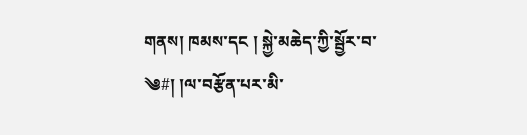གནས། ཁམས་དང ། སྐྱེ་མཆེད་ཀྱི་སྦྱོར་བ་
༄#། །ལ་བརྩོན་པར་མི་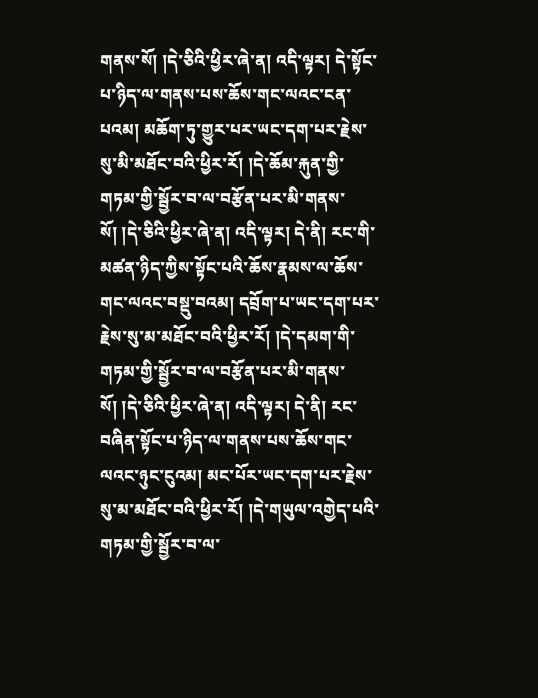གནས་སོ། །དེ་ཅིའི་ཕྱིར་ཞེ་ན། འདི་ལྟར། དེ་སྟོང་པ་ཉིད་ལ་གནས་པས་ཆོས་གང་ལའང་ངན་པའམ། མཆོག་ཏུ་གྱུར་པར་ཡང་དག་པར་རྗེས་སུ་མི་མཐོང་བའི་ཕྱིར་རོ། །དེ་ཆོམ་རྐུན་གྱི་གཏམ་གྱི་སྦྱོར་བ་ལ་བརྩོན་པར་མི་གནས་སོ། །དེ་ཅིའི་ཕྱིར་ཞེ་ན། འདི་ལྟར། དེ་ནི། རང་གི་མཚན་ཉིད་ཀྱིས་སྟོང་པའི་ཆོས་རྣམས་ལ་ཆོས་གང་ལའང་བསྡུ་བའམ། དབྲོག་པ་ཡང་དག་པར་རྗེས་སུ་མ་མཐོང་བའི་ཕྱིར་རོ། །དེ་དམག་གི་གཏམ་གྱི་སྦྱོར་བ་ལ་བརྩོན་པར་མི་གནས་སོ། །དེ་ཅིའི་ཕྱིར་ཞེ་ན། འདི་ལྟར། དེ་ནི། རང་བཞིན་སྟོང་པ་ཉིད་ལ་གནས་པས་ཆོས་གང་ལའང་ཉུང་ངུའམ། མང་པོར་ཡང་དག་པར་རྗེས་སུ་མ་མཐོང་བའི་ཕྱིར་རོ། །དེ་གཡུལ་འགྱེད་པའི་གཏམ་གྱི་སྦྱོར་བ་ལ་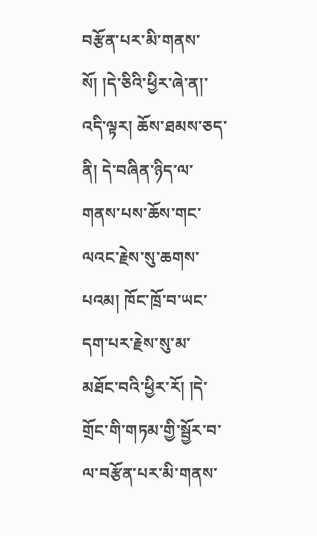བརྩོན་པར་མི་གནས་སོ། །དེ་ཅིའི་ཕྱིར་ཞེ་ན།་འདི་ལྟར། ཆོས་ཐམས་ཅད་ནི། དེ་བཞིན་ཉིད་ལ་གནས་པས་ཆོས་གང་ལའང་རྗེས་སུ་ཆགས་པའམ། ཁོང་ཁྲོ་བ་ཡང་དག་པར་རྗེས་སུ་མ་མཐོང་བའི་ཕྱིར་རོ། །དེ་གྲོང་གི་གཏམ་གྱི་སྦྱོར་བ་ལ་བརྩོན་པར་མི་གནས་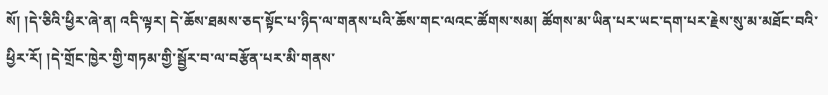སོ། །དེ་ཅིའི་ཕྱིར་ཞེ་ན། འདི་ལྟར། དེ་ཆོས་ཐམས་ཅད་སྟོང་པ་ཉིད་ལ་གནས་པའི་ཆོས་གང་ལའང་ཚོགས་སམ། ཚོགས་མ་ཡིན་པར་ཡང་དག་པར་རྗེས་སུ་མ་མཐོང་བའི་ཕྱིར་རོ། །དེ་གྲོང་ཁྱེར་གྱི་གཏམ་གྱི་སྦྱོར་བ་ལ་བརྩོན་པར་མི་གནས་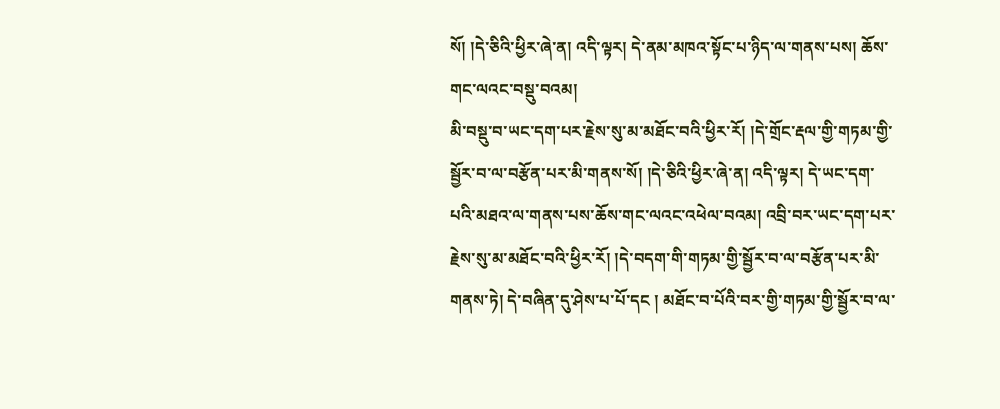སོ། །དེ་ཅིའི་ཕྱིར་ཞེ་ན། འདི་ལྟར། དེ་ནམ་མཁའ་སྟོང་པ་ཉིད་ལ་གནས་པས། ཆོས་གང་ལའང་བསྡུ་བའམ།
མི་བསྡུ་བ་ཡང་དག་པར་རྗེས་སུ་མ་མཐོང་བའི་ཕྱིར་རོ། །དེ་གྲོང་རྡལ་གྱི་གཏམ་གྱི་སྦྱོར་བ་ལ་བརྩོན་པར་མི་གནས་སོ། །དེ་ཅིའི་ཕྱིར་ཞེ་ན། འདི་ལྟར། དེ་ཡང་དག་པའི་མཐའ་ལ་གནས་པས་ཆོས་གང་ལའང་འཕེལ་བའམ། འབྲི་བར་ཡང་དག་པར་རྗེས་སུ་མ་མཐོང་བའི་ཕྱིར་རོ། །དེ་བདག་གི་གཏམ་གྱི་སྦྱོར་བ་ལ་བརྩོན་པར་མི་གནས་ཏེ། དེ་བཞིན་དུ་ཤེས་པ་པོ་དང ། མཐོང་བ་པོའི་བར་གྱི་གཏམ་གྱི་སྦྱོར་བ་ལ་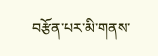བརྩོན་པར་མི་གནས་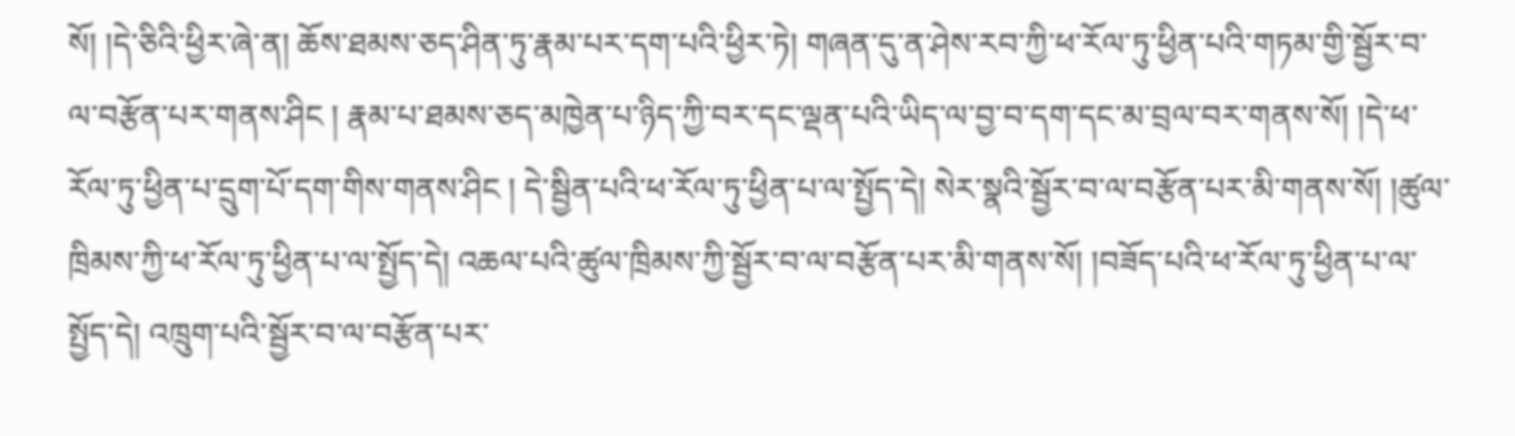སོ། །དེ་ཅིའི་ཕྱིར་ཞེ་ན། ཆོས་ཐམས་ཅད་ཤིན་ཏུ་རྣམ་པར་དག་པའི་ཕྱིར་ཏེ། གཞན་དུ་ན་ཤེས་རབ་ཀྱི་ཕ་རོལ་ཏུ་ཕྱིན་པའི་གཏམ་གྱི་སྦྱོར་བ་ལ་བརྩོན་པར་གནས་ཤིང ། རྣམ་པ་ཐམས་ཅད་མཁྱེན་པ་ཉིད་ཀྱི་བར་དང་ལྡན་པའི་ཡིད་ལ་བྱ་བ་དག་དང་མ་བྲལ་བར་གནས་སོ། །དེ་ཕ་རོལ་ཏུ་ཕྱིན་པ་དྲུག་པོ་དག་གིས་གནས་ཤིང ། དེ་སྦྱིན་པའི་ཕ་རོལ་ཏུ་ཕྱིན་པ་ལ་སྤྱོད་དེ། སེར་སྣའི་སྦྱོར་བ་ལ་བརྩོན་པར་མི་གནས་སོ། །ཚུལ་ཁྲིམས་ཀྱི་ཕ་རོལ་ཏུ་ཕྱིན་པ་ལ་སྤྱོད་དེ། འཆལ་པའི་ཚུལ་ཁྲིམས་ཀྱི་སྦྱོར་བ་ལ་བརྩོན་པར་མི་གནས་སོ། །བཟོད་པའི་ཕ་རོལ་ཏུ་ཕྱིན་པ་ལ་སྤྱོད་དེ། འཁྲུག་པའི་སྦྱོར་བ་ལ་བརྩོན་པར་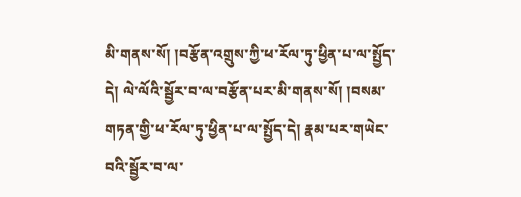མི་གནས་སོ། །བརྩོན་འགྲུས་ཀྱི་ཕ་རོལ་ཏུ་ཕྱིན་པ་ལ་སྤྱོད་དེ། ལེ་ལོའི་སྦྱོར་བ་ལ་བརྩོན་པར་མི་གནས་སོ། །བསམ་གཏན་གྱི་ཕ་རོལ་ཏུ་ཕྱིན་པ་ལ་སྤྱོད་དེ། རྣམ་པར་གཡེང་བའི་སྦྱོར་བ་ལ་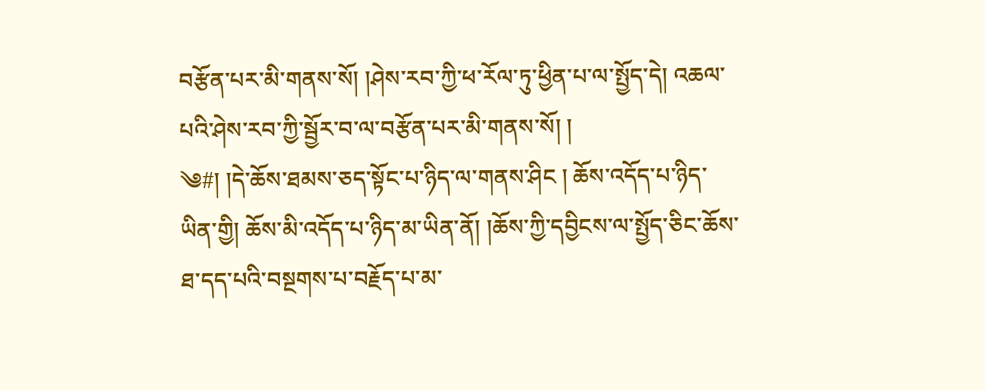བརྩོན་པར་མི་གནས་སོ། །ཤེས་རབ་ཀྱི་ཕ་རོལ་ཏུ་ཕྱིན་པ་ལ་སྤྱོད་དེ། འཆལ་པའི་ཤེས་རབ་ཀྱི་སྦྱོར་བ་ལ་བརྩོན་པར་མི་གནས་སོ། །
༄#། །དེ་ཆོས་ཐམས་ཅད་སྟོང་པ་ཉིད་ལ་གནས་ཤིང ། ཆོས་འདོད་པ་ཉིད་ཡིན་གྱི། ཆོས་མི་འདོད་པ་ཉིད་མ་ཡིན་ནོ། །ཆོས་ཀྱི་དབྱིངས་ལ་སྤྱོད་ཅིང་ཆོས་ཐ་དད་པའི་བསྔགས་པ་བརྗོད་པ་མ་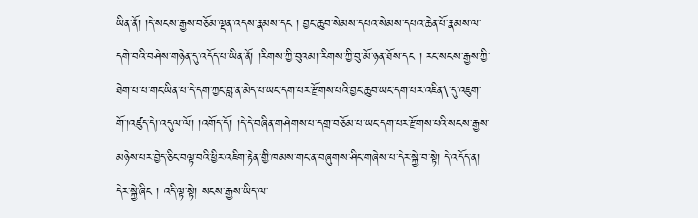ཡིན་ནོ། །དེ་སངས་རྒྱས་བཅོམ་ལྡན་འདས་རྣམས་དང ། བྱང་ཆུབ་སེམས་དཔའ་སེམས་དཔའ་ཆེན་པོ་རྣམས་ལ་དགེ་བའི་བཤེས་གཉེན་དུ་འདོད་པ་ཡིན་ནོ། །རིགས་ཀྱི་བུའམ།་རིགས་ཀྱི་བུ་མོ་ཉན་ཐོས་དང ། རང་སངས་རྒྱས་ཀྱི་ཐེག་པ་པ་གང་ཡིན་པ་དེ་དག་ཀྱང་བླ་ན་མེད་པ་ཡང་དག་པར་རྫོགས་པའི་བྱང་ཆུབ་ཡང་དག་པར་འཇིན་\་དུ་འཇུག་གོ་།འཛུད་དེ།་འདུལ་ལོ། །འགོད་དོ། །དེ་དེ་བཞིན་གཤེགས་པ་དགྲ་བཅོམ་པ་ཡང་དག་པར་རྫོགས་པའི་སངས་རྒྱས་མཉེས་པར་བྱེད་ཅིང་བལྟ་བའི་ཕྱིར་འཇིག་རྟེན་གྱི་ཁམས་གང་ན་བཞུགས་ཤིང་གཞེས་པ་དེར་སྐྱེ་བ་སྟེ། དེ་འདོད་ན། དེར་སྐྱེ་ཞིང ། འདི་ལྟ་སྟེ། སངས་རྒྱས་ཡིད་ལ་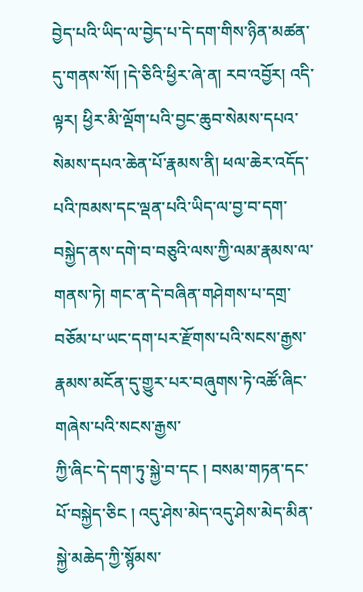བྱེད་པའི་ཡིད་ལ་བྱེད་པ་དེ་དག་གིས་ཉིན་མཚན་དུ་གནས་སོ། །དེ་ཅིའི་ཕྱིར་ཞེ་ན། རབ་འབྱོར། འདི་ལྟར། ཕྱིར་མི་ལྡོག་པའི་བྱང་ཆུབ་སེམས་དཔའ་སེམས་དཔའ་ཆེན་པོ་རྣམས་ནི། ཕལ་ཆེར་འདོད་པའི་ཁམས་དང་ལྡན་པའི་ཡིད་ལ་བྱ་བ་དག་བསྐྱེད་ནས་དགེ་བ་བཅུའི་ལས་ཀྱི་ལམ་རྣམས་ལ་གནས་ཏེ། གང་ན་དེ་བཞིན་གཤེགས་པ་དགྲ་བཅོམ་པ་ཡང་དག་པར་རྫོགས་པའི་སངས་རྒྱས་རྣམས་མངོན་དུ་གྱུར་པར་བཞུགས་ཏེ་འཚོ་ཞིང་གཞེས་པའི་སངས་རྒྱས་
ཀྱི་ཞིང་དེ་དག་ཏུ་སྐྱེ་བ་དང ། བསམ་གཏན་དང་པོ་བསྐྱེད་ཅིང ། འདུ་ཤེས་མེད་འདུ་ཤེས་མེད་མིན་སྐྱེ་མཆེད་ཀྱི་སྙོམས་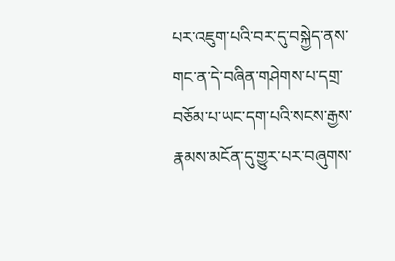པར་འཇུག་པའི་བར་དུ་བསྐྱེད་ནས་གང་ན་དེ་བཞིན་གཤེགས་པ་དགྲ་བཅོམ་པ་ཡང་དག་པའི་སངས་རྒྱས་རྣམས་མངོན་དུ་གྱུར་པར་བཞུགས་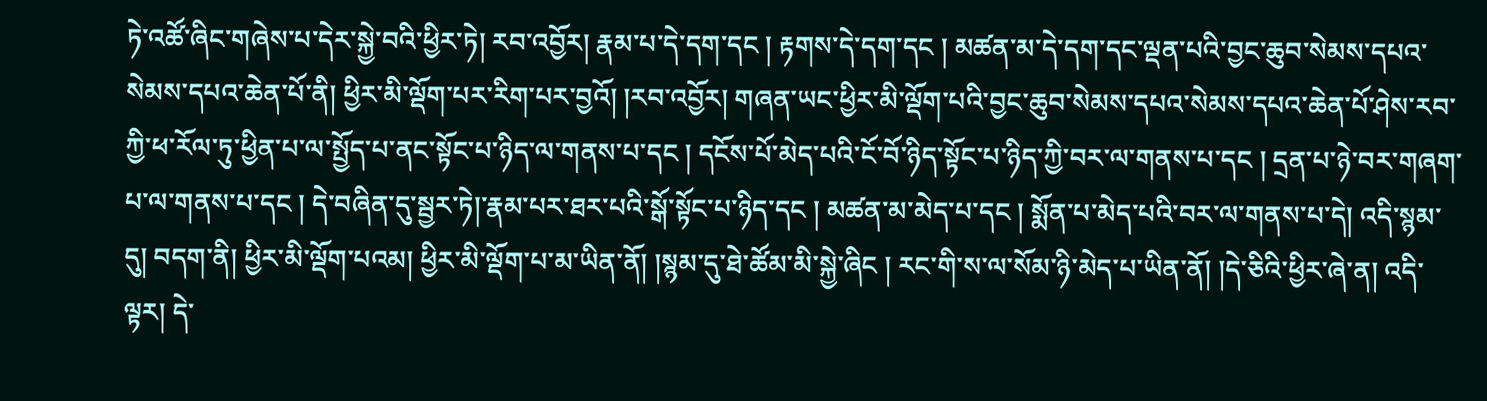ཏེ་འཚོ་ཞིང་གཞེས་པ་དེར་སྐྱེ་བའི་ཕྱིར་ཏེ། རབ་འབྱོར། རྣམ་པ་དེ་དག་དང ། རྟགས་དེ་དག་དང ། མཚན་མ་དེ་དག་དང་ལྡན་པའི་བྱང་ཆུབ་སེམས་དཔའ་སེམས་དཔའ་ཆེན་པོ་ནི། ཕྱིར་མི་ལྡོག་པར་རིག་པར་བྱའོ། །རབ་འབྱོར། གཞན་ཡང་ཕྱིར་མི་ལྡོག་པའི་བྱང་ཆུབ་སེམས་དཔའ་སེམས་དཔའ་ཆེན་པོ་ཤེས་རབ་ཀྱི་ཕ་རོལ་ཏུ་ཕྱིན་པ་ལ་སྤྱོད་པ་ནང་སྟོང་པ་ཉིད་ལ་གནས་པ་དང ། དངོས་པོ་མེད་པའི་ངོ་བོ་ཉིད་སྟོང་པ་ཉིད་ཀྱི་བར་ལ་གནས་པ་དང ། དྲན་པ་ཉེ་བར་གཞག་པ་ལ་གནས་པ་དང ། དེ་བཞིན་དུ་སྦྱར་ཏེ།་རྣམ་པར་ཐར་པའི་སྒོ་སྟོང་པ་ཉིད་དང ། མཚན་མ་མེད་པ་དང ། སྨོན་པ་མེད་པའི་བར་ལ་གནས་པ་དེ། འདི་སྙམ་དུ། བདག་ནི། ཕྱིར་མི་ལྡོག་པའམ། ཕྱིར་མི་ལྡོག་པ་མ་ཡིན་ནོ། །སྙམ་དུ་ཐེ་ཚོམ་མི་སྐྱེ་ཞིང ། རང་གི་ས་ལ་སོམ་ཉི་མེད་པ་ཡིན་ནོ། །དེ་ཅིའི་ཕྱིར་ཞེ་ན། འདི་ལྟར། དེ་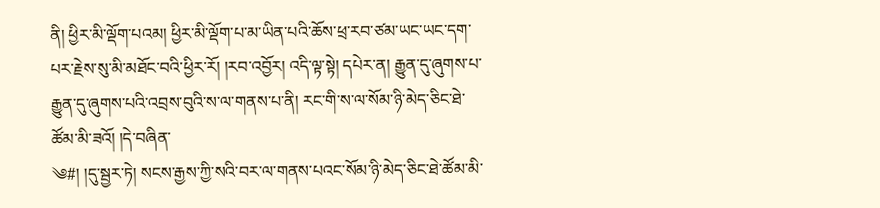ནི། ཕྱིར་མི་ལྡོག་པའམ། ཕྱིར་མི་ལྡོག་པ་མ་ཡིན་པའི་ཆོས་ཕྲ་རབ་ཙམ་ཡང་ཡང་དག་པར་རྗེས་སུ་མི་མཐོང་བའི་ཕྱིར་རོ། །རབ་འབྱོར། འདི་ལྟ་སྟེ། དཔེར་ན། རྒྱུན་དུ་ཞུགས་པ་རྒྱུན་དུ་ཞུགས་པའི་འབྲས་བུའི་ས་ལ་གནས་པ་ནི། རང་གི་ས་ལ་སོམ་ཉི་མེད་ཅིང་ཐེ་ཚོམ་མི་ཟའོ། །དེ་བཞིན་
༄#། །དུ་སྦྱར་ཏེ། སངས་རྒྱས་ཀྱི་སའི་བར་ལ་གནས་པའང་སོམ་ཉི་མེད་ཅིང་ཐེ་ཚོམ་མི་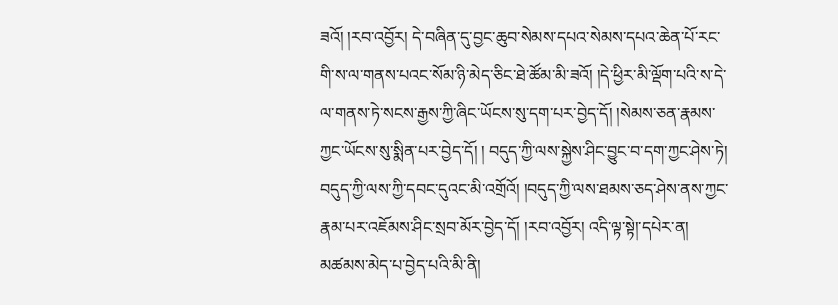ཟའོ། །རབ་འབྱོར། དེ་བཞིན་དུ་བྱང་ཆུབ་སེམས་དཔའ་སེམས་དཔའ་ཆེན་པོ་རང་གི་ས་ལ་གནས་པའང་སོམ་ཉི་མེད་ཅིང་ཐེ་ཚོམ་མི་ཟའོ། །དེ་ཕྱིར་མི་ལྡོག་པའི་ས་དེ་ལ་གནས་ཏེ་སངས་རྒྱས་ཀྱི་ཞིང་ཡོངས་སུ་དག་པར་བྱེད་དོ། །སེམས་ཅན་རྣམས་ཀྱང་ཡོངས་སུ་སྨིན་པར་བྱེད་དོ། ། བདུད་ཀྱི་ལས་སྐྱེས་ཤིང་བྱུང་བ་དག་ཀྱང་ཤེས་ཏེ། བདུད་ཀྱི་ལས་ཀྱི་དབང་དུའང་མི་འགྲོའོ། །བདུད་ཀྱི་ལས་ཐམས་ཅད་ཤེས་ནས་ཀྱང་རྣམ་པར་འཇོམས་ཤིང་སྲབ་མོར་བྱེད་དོ། །རབ་འབྱོར། འདི་ལྟ་སྟེ།་དཔེར་ན། མཚམས་མེད་པ་བྱེད་པའི་མི་ནི།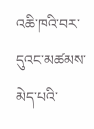འཆི་ཁའི་བར་དུའང་མཚམས་མེད་པའི་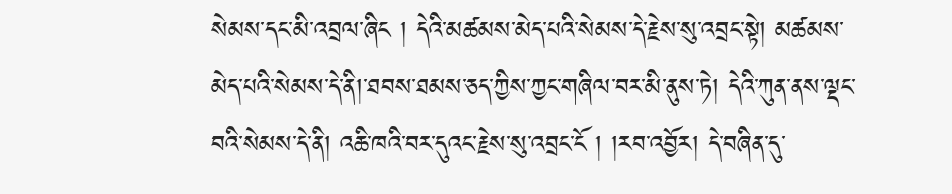སེམས་དང་མི་འབྲལ་ཞིང ། དེའི་མཚམས་མེད་པའི་སེམས་དེ་རྗེས་སུ་འབྲང་སྟེ། མཚམས་མེད་པའི་སེམས་དེ་ནི།་ཐབས་ཐམས་ཅད་ཀྱིས་ཀྱང་གཞིལ་བར་མི་ནུས་ཏེ། དེའི་ཀུན་ནས་ལྡང་བའི་སེམས་དེ་ནི། འཆི་ཁའི་བར་དུའང་རྗེས་སུ་འབྲང་ངོ ། །རབ་འབྱོར། དེ་བཞིན་དུ་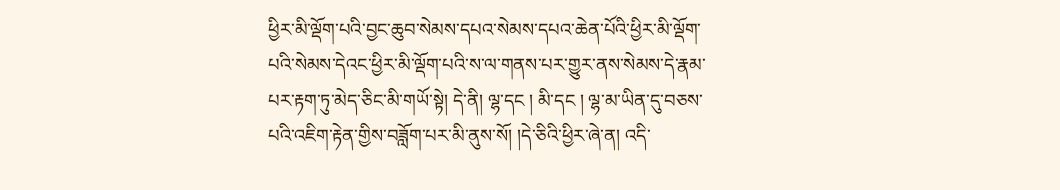ཕྱིར་མི་ལྡོག་པའི་བྱང་ཆུབ་སེམས་དཔའ་སེམས་དཔའ་ཆེན་པོའི་ཕྱིར་མི་ལྡོག་པའི་སེམས་དེའང་ཕྱིར་མི་ལྡོག་པའི་ས་ལ་གནས་པར་གྱུར་ནས་སེམས་དེ་རྣམ་པར་རྟག་ཏུ་མེད་ཅིང་མི་གཡོ་སྟེ། དེ་ནི། ལྷ་དང ། མི་དང ། ལྷ་མ་ཡིན་དུ་བཅས་པའི་འཇིག་རྟེན་གྱིས་བཟློག་པར་མི་ནུས་སོ། །དེ་ཅིའི་ཕྱིར་ཞེ་ན། འདི་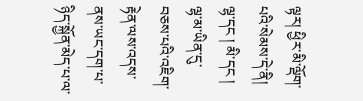ལྟར། ཕྱིར་མི་ལྡོག་པའི་སེམས་དེ་ནི། ལྷ་དང ། མི་དང ། ལྷ་མ་ཡིན་དུ་བཅས་པའི་འཇིག་རྟེན་ལས་འདས་
ནས་ཡང་དག་པ་ཉིད་སྐྱོན་མེད་པ་ལ་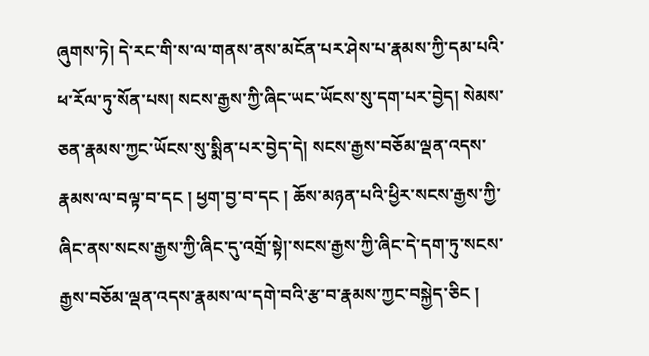ཞུགས་ཏེ། དེ་རང་གི་ས་ལ་གནས་ནས་མངོན་པར་ཤེས་པ་རྣམས་ཀྱི་དམ་པའི་ཕ་རོལ་ཏུ་སོན་པས། སངས་རྒྱས་ཀྱི་ཞིང་ཡང་ཡོངས་སུ་དག་པར་བྱེད། སེམས་ཅན་རྣམས་ཀྱང་ཡོངས་སུ་སྨིན་པར་བྱེད་དེ། སངས་རྒྱས་བཅོམ་ལྡན་འདས་རྣམས་ལ་བལྟ་བ་དང ། ཕྱག་བྱ་བ་དང ། ཆོས་མཉན་པའི་ཕྱིར་སངས་རྒྱས་ཀྱི་ཞིང་ནས་སངས་རྒྱས་ཀྱི་ཞིང་དུ་འགྲོ་སྟེ།་སངས་རྒྱས་ཀྱི་ཞིང་དེ་དག་ཏུ་སངས་རྒྱས་བཅོམ་ལྡན་འདས་རྣམས་ལ་དགེ་བའི་རྩ་བ་རྣམས་ཀྱང་བསྐྱེད་ཅིང །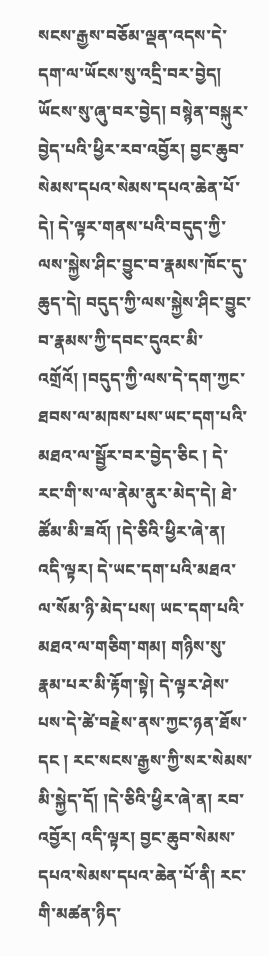སངས་རྒྱས་བཅོམ་ལྡན་འདས་དེ་དག་ལ་ཡོངས་སུ་འདྲི་བར་བྱེད། ཡོངས་སུ་ཞུ་བར་བྱེད། བསྙེན་བསྐུར་བྱེད་པའི་ཕྱིར་རབ་འབྱོར། བྱང་ཆུབ་སེམས་དཔའ་སེམས་དཔའ་ཆེན་པོ་དེ། དེ་ལྟར་གནས་པའི་བདུད་ཀྱི་ལས་སྐྱེས་ཤིང་བྱུང་བ་རྣམས་ཁོང་དུ་ཆུད་དེ། བདུད་ཀྱི་ལས་སྐྱེས་ཤིང་བྱུང་བ་རྣམས་ཀྱི་དབང་དུའང་མི་འགྲོའོ། །བདུད་ཀྱི་ལས་དེ་དག་ཀྱང་ཐབས་ལ་མཁས་པས་ཡང་དག་པའི་མཐའ་ལ་སྦྱོར་བར་བྱེད་ཅིང ། དེ་རང་གི་ས་ལ་ནེམ་ནུར་མེད་དེ། ཐེ་ཚོམ་མི་ཟའོ། །དེ་ཅིའི་ཕྱིར་ཞེ་ན། འདི་ལྟར། དེ་ཡང་དག་པའི་མཐའ་ལ་སོམ་ཉི་མེད་པས། ཡང་དག་པའི་མཐའ་ལ་གཅིག་གམ། གཉིས་སུ་རྣམ་པར་མི་རྟོག་སྟེ། དེ་ལྟར་ཤེས་པས་དེ་ཚེ་བརྗེས་ནས་ཀྱང་ཉན་ཐོས་དང ། རང་སངས་རྒྱས་ཀྱི་སར་སེམས་མི་སྐྱེད་དོ། །དེ་ཅིའི་ཕྱིར་ཞེ་ན། རབ་འབྱོར། འདི་ལྟར། བྱང་ཆུབ་སེམས་དཔའ་སེམས་དཔའ་ཆེན་པོ་ནི། རང་གི་མཚན་ཉིད་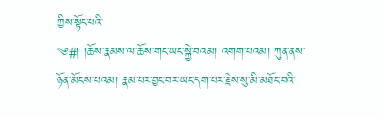ཀྱིས་སྟོང་པའི་
༄#། །ཆོས་རྣམས་ལ་ཆོས་གང་ཡང་སྐྱེ་བའམ། འགག་པའམ། ཀུན་ནས་ཉོན་མོངས་པའམ། རྣམ་པར་བྱང་བར་ཡང་དག་པར་རྗེས་སུ་མི་མཐོང་བའི་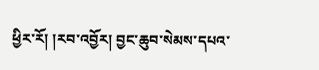ཕྱིར་རོ། །རབ་འབྱོར། བྱང་ཆུབ་སེམས་དཔའ་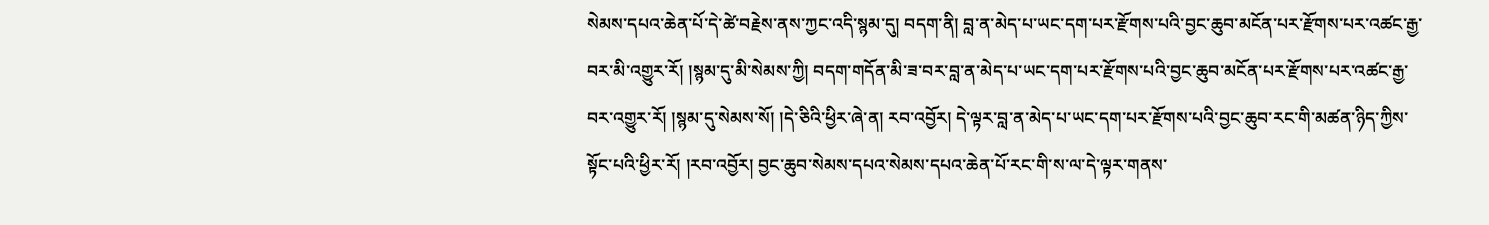སེམས་དཔའ་ཆེན་པོ་དེ་ཚེ་བརྗེས་ནས་ཀྱང་འདི་སྙམ་དུ། བདག་ནི། བླ་ན་མེད་པ་ཡང་དག་པར་རྫོགས་པའི་བྱང་ཆུབ་མངོན་པར་རྫོགས་པར་འཚང་རྒྱ་བར་མི་འགྱུར་རོ། །སྙམ་དུ་མི་སེམས་ཀྱི། བདག་གདོན་མི་ཟ་བར་བླ་ན་མེད་པ་ཡང་དག་པར་རྫོགས་པའི་བྱང་ཆུབ་མངོན་པར་རྫོགས་པར་འཚང་རྒྱ་བར་འགྱུར་རོ། །སྙམ་དུ་སེམས་སོ། །དེ་ཅིའི་ཕྱིར་ཞེ་ན། རབ་འབྱོར། དེ་ལྟར་བླ་ན་མེད་པ་ཡང་དག་པར་རྫོགས་པའི་བྱང་ཆུབ་རང་གི་མཚན་ཉིད་ཀྱིས་སྟོང་པའི་ཕྱིར་རོ། །རབ་འབྱོར། བྱང་ཆུབ་སེམས་དཔའ་སེམས་དཔའ་ཆེན་པོ་རང་གི་ས་ལ་དེ་ལྟར་གནས་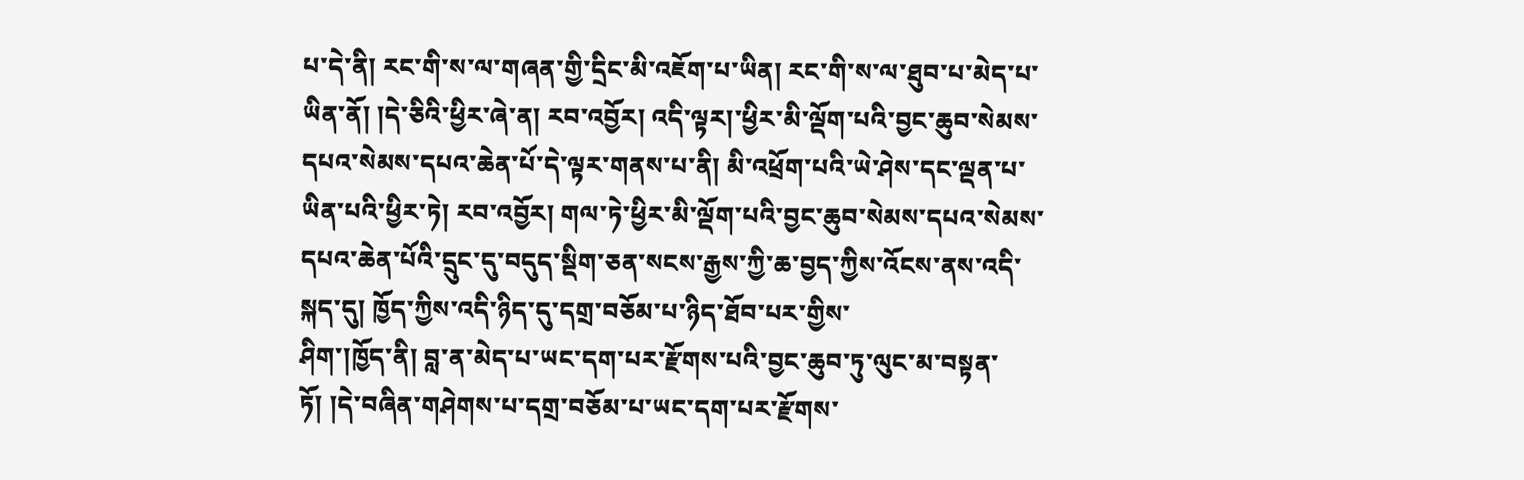པ་དེ་ནི། རང་གི་ས་ལ་གཞན་གྱི་དྲིང་མི་འཇོག་པ་ཡིན། རང་གི་ས་ལ་ཐུབ་པ་མེད་པ་ཡིན་ནོ། །དེ་ཅིའི་ཕྱིར་ཞེ་ན། རབ་འབྱོར། འདི་ལྟར།་ཕྱིར་མི་ལྡོག་པའི་བྱང་ཆུབ་སེམས་དཔའ་སེམས་དཔའ་ཆེན་པོ་དེ་ལྟར་གནས་པ་ནི། མི་འཕྲོག་པའི་ཡེ་ཤེས་དང་ལྡན་པ་ཡིན་པའི་ཕྱིར་ཏེ། རབ་འབྱོར། གལ་ཏེ་ཕྱིར་མི་ལྡོག་པའི་བྱང་ཆུབ་སེམས་དཔའ་སེམས་དཔའ་ཆེན་པོའི་དྲུང་དུ་བདུད་སྡིག་ཅན་སངས་རྒྱས་ཀྱི་ཆ་བྱད་ཀྱིས་འོངས་ནས་འདི་སྐད་དུ། ཁྱོད་ཀྱིས་འདི་ཉིད་དུ་དགྲ་བཅོམ་པ་ཉིད་ཐོབ་པར་གྱིས་
ཤིག་།ཁྱོད་ནི། བླ་ན་མེད་པ་ཡང་དག་པར་རྫོགས་པའི་བྱང་ཆུབ་ཏུ་ལུང་མ་བསྟན་ཏོ། །དེ་བཞིན་གཤེགས་པ་དགྲ་བཅོམ་པ་ཡང་དག་པར་རྫོགས་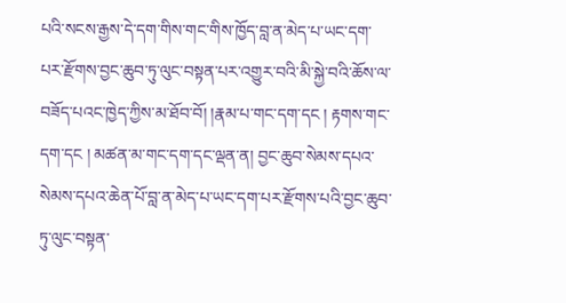པའི་སངས་རྒྱས་དེ་དག་གིས་གང་གིས་ཁྱོད་བླ་ན་མེད་པ་ཡང་དག་པར་རྫོགས་བྱང་ཆུབ་ཏུ་ལུང་བསྟན་པར་འགྱུར་བའི་མི་སྐྱེ་བའི་ཆོས་ལ་བཟོད་པའང་ཁྱེད་ཀྱིས་མ་ཐོབ་བོ། །རྣམ་པ་གང་དག་དང ། རྟགས་གང་དག་དང ། མཚན་མ་གང་དག་དང་ལྡན་ན། བྱང་ཆུབ་སེམས་དཔའ་སེམས་དཔའ་ཆེན་པོ་བླ་ན་མེད་པ་ཡང་དག་པར་རྫོགས་པའི་བྱང་ཆུབ་ཏུ་ལུང་བསྟན་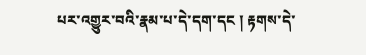པར་འགྱུར་བའི་རྣམ་པ་དེ་དག་དང ། རྟགས་དེ་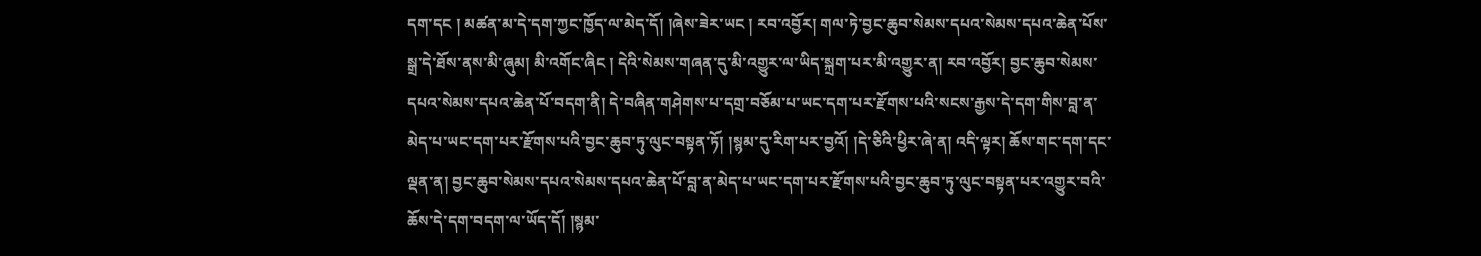དག་དང ། མཚན་མ་དེ་དག་ཀྱང་ཁྱོད་ལ་མེད་དོ། །ཞེས་ཟེར་ཡང ། རབ་འབྱོར། གལ་ཏེ་བྱང་ཆུབ་སེམས་དཔའ་སེམས་དཔའ་ཆེན་པོས་སྒྲ་དེ་ཐོས་ནས་མི་ཞུམ། མི་འགོང་ཞིང ། དེའི་སེམས་གཞན་དུ་མི་འགྱུར་ལ་ཡིད་སྐྲག་པར་མི་འགྱུར་ན། རབ་འབྱོར། བྱང་ཆུབ་སེམས་དཔའ་སེམས་དཔའ་ཆེན་པོ་བདག་ནི། དེ་བཞིན་གཤེགས་པ་དགྲ་བཅོམ་པ་ཡང་དག་པར་རྫོགས་པའི་སངས་རྒྱས་དེ་དག་གིས་བླ་ན་མེད་པ་ཡང་དག་པར་རྫོགས་པའི་བྱང་ཆུབ་ཏུ་ལུང་བསྟན་ཏོ། །སྙམ་དུ་རིག་པར་བྱའོ། །དེ་ཅིའི་ཕྱིར་ཞེ་ན། འདི་ལྟར། ཆོས་གང་དག་དང་ལྡན་ན། བྱང་ཆུབ་སེམས་དཔའ་སེམས་དཔའ་ཆེན་པོ་བླ་ན་མེད་པ་ཡང་དག་པར་རྫོགས་པའི་བྱང་ཆུབ་ཏུ་ལུང་བསྟན་པར་འགྱུར་བའི་ཆོས་དེ་དག་བདག་ལ་ཡོད་དོ། །སྙམ་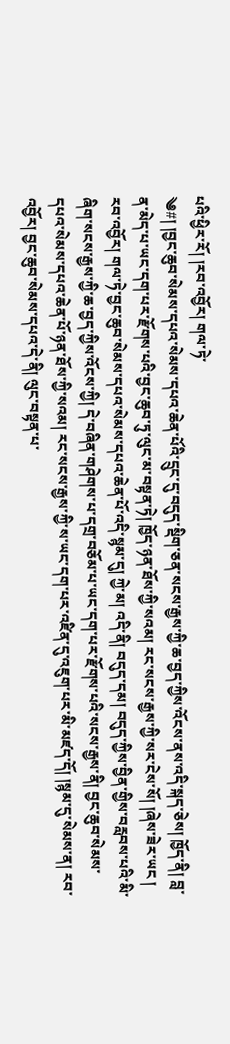པའི་ཕྱིར་རོ། །རབ་འབྱོར། གལ་ཏེ་
༄#། །བྱང་ཆུབ་སེམས་དཔའ་སེམས་དཔའ་ཆེན་པོའི་དྲུང་དུ་བདུད་སྡིག་ཅན་སངས་རྒྱས་ཀྱི་ཆ་བྱད་ཀྱིས་འོངས་ནས་འདི་སྐད་ཅེས། ཁྱོད་ནི། བླ་ན་མེད་པ་ཡང་དག་པར་རྫོགས་པའི་བྱང་ཆུབ་ཏུ་ལུང་མ་བསྟན་ཏེ། ཁྱོད་ཉན་ཐོས་ཀྱི་སའམ། རང་སངས་རྒྱས་ཀྱི་སར་ངེས་སོ། །ཞེས་ཟེར་ཡང ། རབ་འབྱོར། གལ་ཏེ་བྱང་ཆུབ་སེམས་དཔའ་སེམས་དཔའ་ཆེན་པོ་འདི་སྙམ་དུ། ཀྱེ་མ། འདི་ནི། བདུད་དམ། བདུད་ཀྱིས་བྱིན་གྱིས་བརླབས་པའི་མི་ཞིག་སངས་རྒྱས་ཀྱི་ཆ་བྱད་ཀྱིས་འོངས་ཀྱི། དེ་བཞིན་གཤེགས་པ་དགྲ་བཅོམ་པ་ཡང་དག་པར་རྫོགས་པའི་སངས་རྒྱས་ནི། བྱང་ཆུབ་སེམས་དཔའ་སེམས་དཔའ་ཆེན་པོ་ཉན་ཐོས་ཀྱི་སའམ། རང་སངས་རྒྱས་ཀྱི་ས་ཡང་དག་པར་འཛིན་དུ་འཇུག་པར་མི་མཛད་དོ། །སྙམ་དུ་སེམས་ན། རབ་འབྱོར། བྱང་ཆུབ་སེམས་དཔའ་དེ་ནི། ལུང་བསྟན་པ་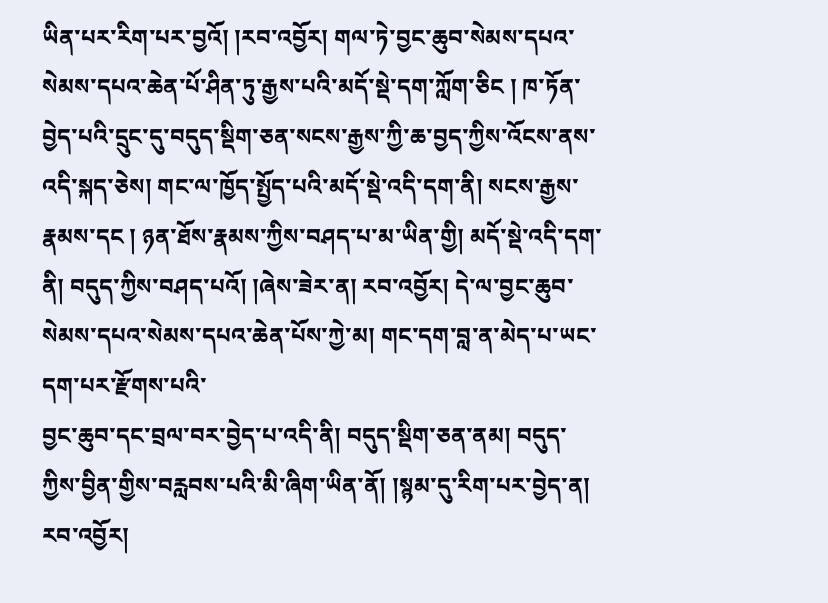ཡིན་པར་རིག་པར་བྱའོ། །རབ་འབྱོར། གལ་ཏེ་བྱང་ཆུབ་སེམས་དཔའ་སེམས་དཔའ་ཆེན་པོ་ཤིན་ཏུ་རྒྱས་པའི་མདོ་སྡེ་དག་ཀློག་ཅིང ། ཁ་ཏོན་བྱེད་པའི་དྲུང་དུ་བདུད་སྡིག་ཅན་སངས་རྒྱས་ཀྱི་ཆ་བྱད་ཀྱིས་འོངས་ནས་འདི་སྐད་ཅེས། གང་ལ་ཁྱོད་སྤྱོད་པའི་མདོ་སྡེ་འདི་དག་ནི། སངས་རྒྱས་རྣམས་དང ། ཉན་ཐོས་རྣམས་ཀྱིས་བཤད་པ་མ་ཡིན་གྱི། མདོ་སྡེ་འདི་དག་ནི། བདུད་ཀྱིས་བཤད་པའོ། །ཞེས་ཟེར་ན། རབ་འབྱོར། དེ་ལ་བྱང་ཆུབ་སེམས་དཔའ་སེམས་དཔའ་ཆེན་པོས་ཀྱེ་མ། གང་དག་བླ་ན་མེད་པ་ཡང་དག་པར་རྫོགས་པའི་
བྱང་ཆུབ་དང་བྲལ་བར་བྱེད་པ་འདི་ནི། བདུད་སྡིག་ཅན་ནམ། བདུད་ཀྱིས་བྱིན་གྱིས་བརླབས་པའི་མི་ཞིག་ཡིན་ནོ། །སྙམ་དུ་རིག་པར་བྱེད་ན། རབ་འབྱོར།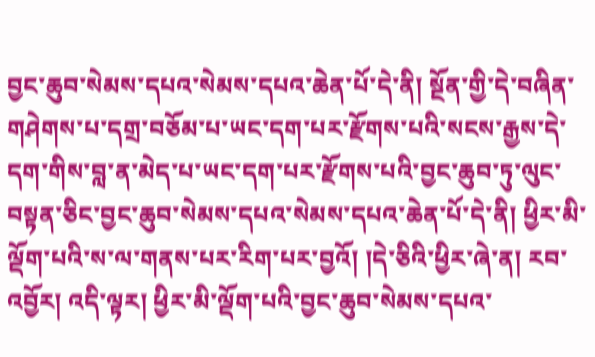བྱང་ཆུབ་སེམས་དཔའ་སེམས་དཔའ་ཆེན་པོ་དེ་ནི། སྔོན་གྱི་དེ་བཞིན་གཤེགས་པ་དགྲ་བཅོམ་པ་ཡང་དག་པར་རྫོགས་པའི་སངས་རྒྱས་དེ་དག་གིས་བླ་ན་མེད་པ་ཡང་དག་པར་རྫོགས་པའི་བྱང་ཆུབ་ཏུ་ལུང་བསྟན་ཅིང་བྱང་ཆུབ་སེམས་དཔའ་སེམས་དཔའ་ཆེན་པོ་དེ་ནི། ཕྱིར་མི་ལྡོག་པའི་ས་ལ་གནས་པར་རིག་པར་བྱའོ། །དེ་ཅིའི་ཕྱིར་ཞེ་ན། རབ་འབྱོར། འདི་ལྟར། ཕྱིར་མི་ལྡོག་པའི་བྱང་ཆུབ་སེམས་དཔའ་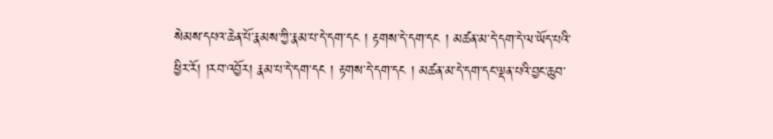སེམས་དཔའ་ཆེན་པོ་རྣམས་ཀྱི་རྣམ་པ་དེ་དག་དང ། རྟགས་དེ་དག་དང ། མཚན་མ་དེ་དག་དེ་ལ་ཡོད་པའི་ཕྱིར་རོ། །རབ་འབྱོར། རྣམ་པ་དེ་དག་དང ། རྟགས་དེ་དག་དང ། མཚན་མ་དེ་དག་དང་ལྡན་པའི་བྱང་ཆུབ་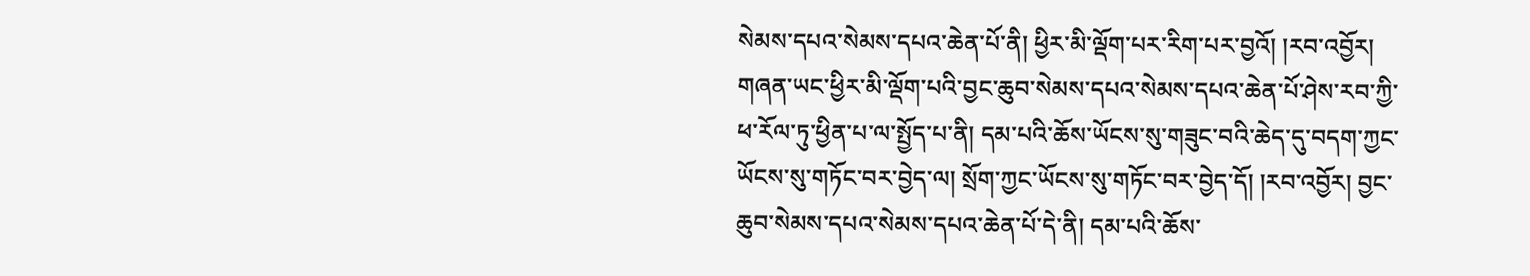སེམས་དཔའ་སེམས་དཔའ་ཆེན་པོ་ནི། ཕྱིར་མི་ལྡོག་པར་རིག་པར་བྱའོ། །རབ་འབྱོར། གཞན་ཡང་ཕྱིར་མི་ལྡོག་པའི་བྱང་ཆུབ་སེམས་དཔའ་སེམས་དཔའ་ཆེན་པོ་ཤེས་རབ་ཀྱི་ཕ་རོལ་ཏུ་ཕྱིན་པ་ལ་སྤྱོད་པ་ནི། དམ་པའི་ཆོས་ཡོངས་སུ་གཟུང་བའི་ཆེད་དུ་བདག་ཀྱང་ཡོངས་སུ་གཏོང་བར་བྱེད་ལ། སྲོག་ཀྱང་ཡོངས་སུ་གཏོང་བར་བྱེད་དོ། །རབ་འབྱོར། བྱང་ཆུབ་སེམས་དཔའ་སེམས་དཔའ་ཆེན་པོ་དེ་ནི། དམ་པའི་ཆོས་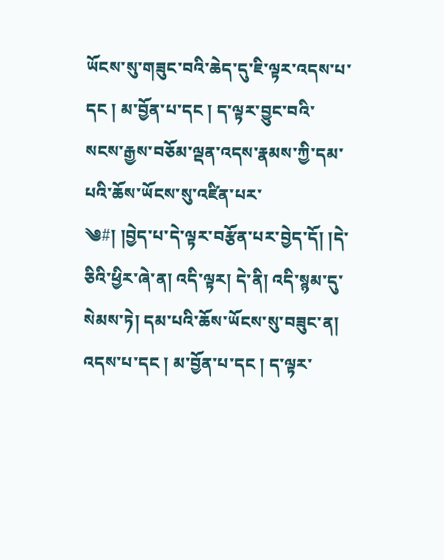ཡོངས་སུ་གཟུང་བའི་ཆེད་དུ་ཇི་ལྟར་འདས་པ་དང ། མ་བྱོན་པ་དང ། ད་ལྟར་བྱུང་བའི་སངས་རྒྱས་བཅོམ་ལྡན་འདས་རྣམས་ཀྱི་དམ་པའི་ཆོས་ཡོངས་སུ་འཛིན་པར་
༄#། །བྱེད་པ་དེ་ལྟར་བརྩོན་པར་བྱེད་དོ། །དེ་ཅིའི་ཕྱིར་ཞེ་ན། འདི་ལྟར། དེ་ནི། འདི་སྙམ་དུ་སེམས་ཏེ། དམ་པའི་ཆོས་ཡོངས་སུ་བཟུང་ན། འདས་པ་དང ། མ་བྱོན་པ་དང ། ད་ལྟར་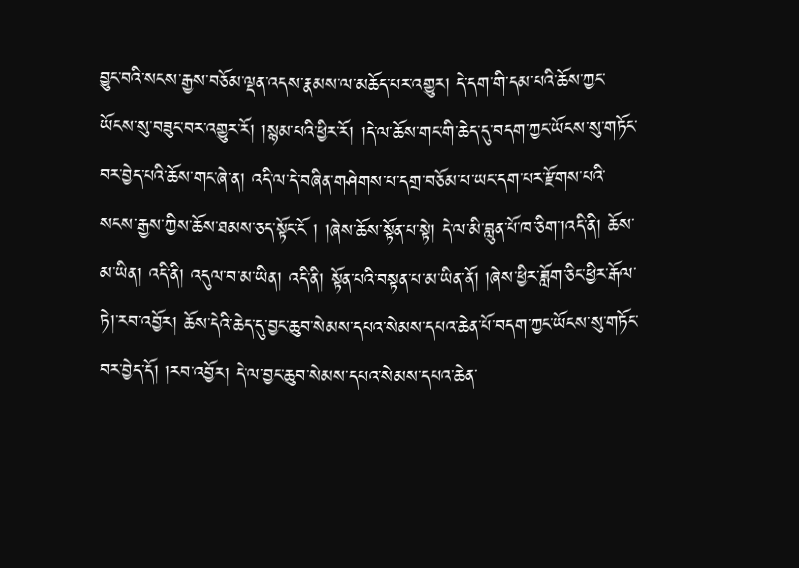བྱུང་བའི་སངས་རྒྱས་བཅོམ་ལྡན་འདས་རྣམས་ལ་མཆོད་པར་འགྱུར། དེ་དག་གི་དམ་པའི་ཆོས་ཀྱང་ཡོངས་སུ་བཟུང་བར་འགྱུར་རོ། །སྙམ་པའི་ཕྱིར་རོ། །དེ་ལ་ཆོས་གང་གི་ཆེད་དུ་བདག་ཀྱང་ཡོངས་སུ་གཏོང་བར་བྱེད་པའི་ཆོས་གང་ཞེ་ན། འདི་ལ་དེ་བཞིན་གཤེགས་པ་དགྲ་བཅོམ་པ་ཡང་དག་པར་རྫོགས་པའི་སངས་རྒྱས་ཀྱིས་ཆོས་ཐམས་ཅད་སྟོང་ངོ ། །ཞེས་ཆོས་སྟོན་པ་སྟེ། དེ་ལ་མི་བླུན་པོ་ཁ་ཅིག་།འདི་ནི། ཆོས་མ་ཡིན། འདི་ནི། འདུལ་བ་མ་ཡིན། འདི་ནི། སྟོན་པའི་བསྟན་པ་མ་ཡིན་ནོ། །ཞེས་ཕྱིར་ཟློག་ཅིང་ཕྱིར་རྒོལ་ཏེ།་རབ་འབྱོར། ཆོས་དེའི་ཆེད་དུ་བྱང་ཆུབ་སེམས་དཔའ་སེམས་དཔའ་ཆེན་པོ་བདག་ཀྱང་ཡོངས་སུ་གཏོང་བར་བྱེད་དོ། །རབ་འབྱོར། དེ་ལ་བྱང་ཆུབ་སེམས་དཔའ་སེམས་དཔའ་ཆེན་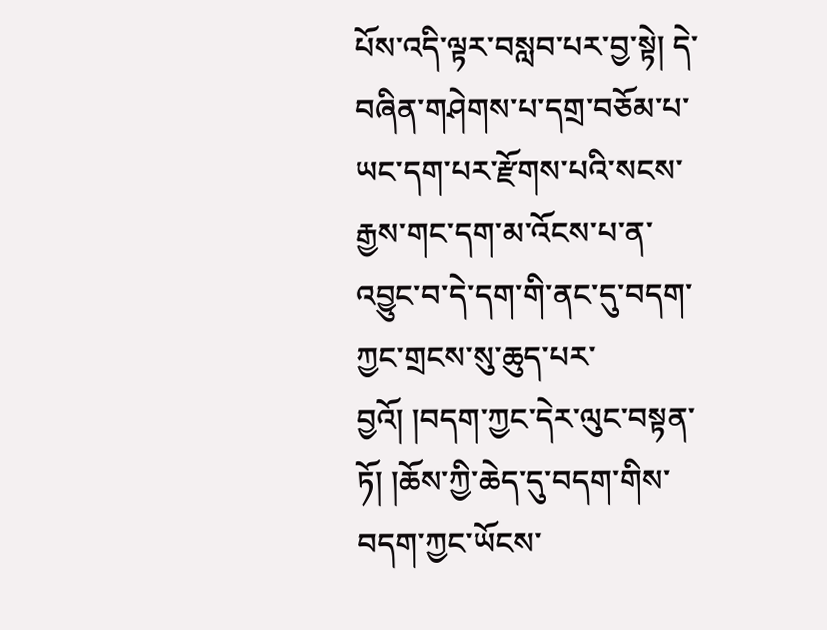པོས་འདི་ལྟར་བསླབ་པར་བྱ་སྟེ། དེ་བཞིན་གཤེགས་པ་དགྲ་བཅོམ་པ་ཡང་དག་པར་རྫོགས་པའི་སངས་རྒྱས་གང་དག་མ་འོངས་པ་ན་འབྱུང་བ་དེ་དག་གི་ནང་དུ་བདག་ཀྱང་གྲངས་སུ་ཆུད་པར་བྱའོ། །བདག་ཀྱང་དེར་ལུང་བསྟན་ཏོ། །ཆོས་ཀྱི་ཆེད་དུ་བདག་གིས་བདག་ཀྱང་ཡོངས་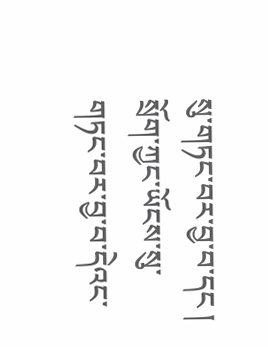སུ་གཏང་བར་བྱ་བ་དང ། སྲོག་ཀྱང་ཡོངས་སུ་གཏང་བར་བྱ་བ་དེའང་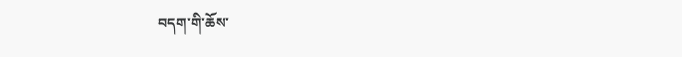བདག་གི་ཆོས་